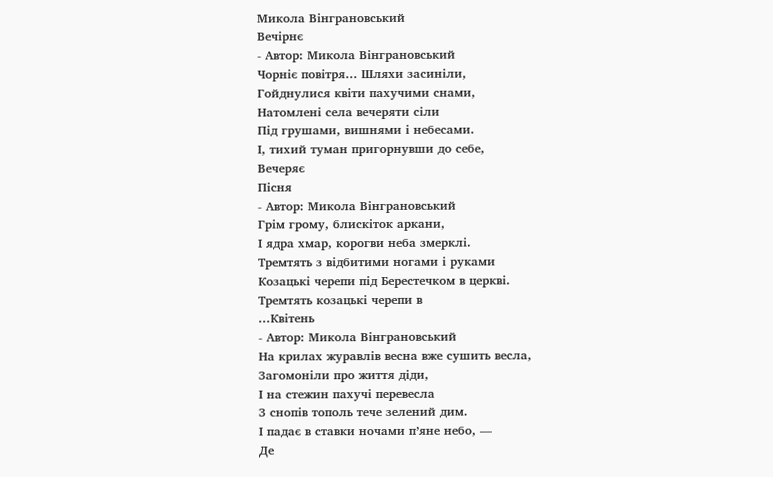Микола Вінграновський
Вечірнє
- Автор: Микола Вінграновський
Чорніє повітря… Шляхи засиніли,
Гойднулися квіти пахучими снами,
Натомлені села вечеряти сіли
Під грушами, вишнями і небесами.
І, тихий туман пригорнувши до себе,
Вечеряє
Пісня
- Автор: Микола Вінграновський
Грім грому, блискіток аркани,
І ядра хмар, корогви неба змерклі.
Тремтять з відбитими ногами і руками
Козацькі черепи під Берестечком в церкві.
Тремтять козацькі черепи в
...Квітень
- Автор: Микола Вінграновський
На крилах журавлів весна вже сушить весла,
Загомоніли про життя діди,
І на стежин пахучі перевесла
З снопів тополь тече зелений дим.
І падає в ставки ночами п’яне небо, —
Де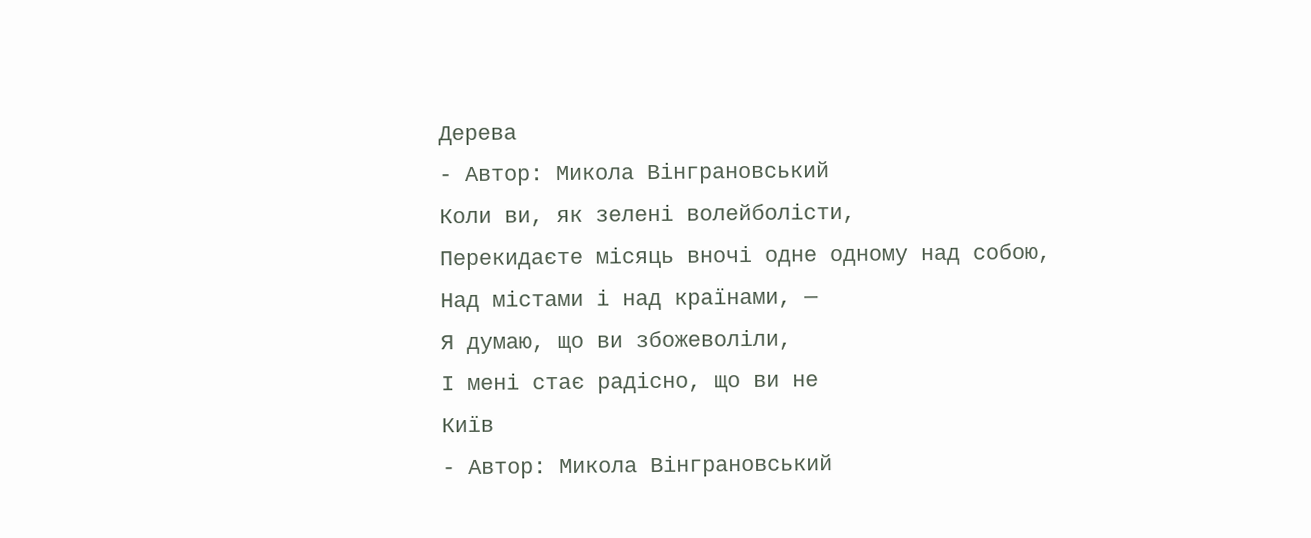Дерева
- Автор: Микола Вінграновський
Коли ви, як зелені волейболісти,
Перекидаєте місяць вночі одне одному над собою,
Над містами і над країнами, —
Я думаю, що ви збожеволіли,
І мені стає радісно, що ви не
Київ
- Автор: Микола Вінграновський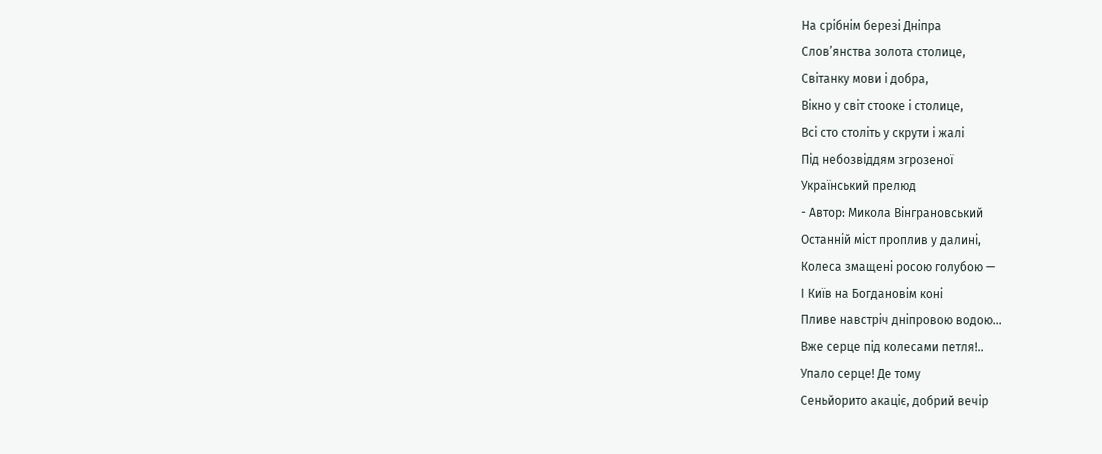На срібнім березі Дніпра
Слов’янства золота столице,
Світанку мови і добра,
Вікно у світ стооке і столице,
Всі сто століть у скрути і жалі
Під небозвіддям згрозеної
Український прелюд
- Автор: Микола Вінграновський
Останній міст проплив у далині,
Колеса змащені росою голубою —
І Київ на Богдановім коні
Пливе навстріч дніпровою водою…
Вже серце під колесами петля!..
Упало серце! Де тому
Сеньйорито акаціє, добрий вечір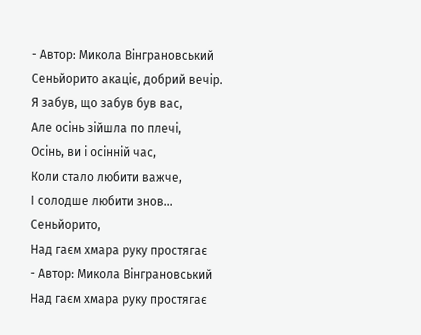- Автор: Микола Вінграновський
Сеньйорито акаціє, добрий вечір.
Я забув, що забув був вас,
Але осінь зійшла по плечі,
Осінь, ви і осінній час,
Коли стало любити важче,
І солодше любити знов…
Сеньйорито,
Над гаєм хмара руку простягає
- Автор: Микола Вінграновський
Над гаєм хмара руку простягає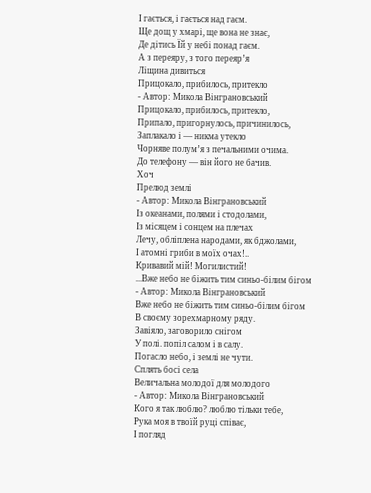І гається, і гається над гаєм.
Ще дощ у хмарі, ще вона не знає,
Де дітись Їй у небі понад гаєм.
А з переяру, з того переяр’я
Ліщина дивиться
Прицокало, прибилось, притекло
- Автор: Микола Вінграновський
Прицокало, прибилось, притекло,
Припало, пригорнулось, причинилось,
Заплакало і — никма утекло
Чорняве полум’я з печальними очима.
До телефону — він його не бачив.
Хоч
Прелюд землі
- Автор: Микола Вінграновський
Із океанами, полями і стодолами,
Із місяцем і сонцем на плечах
Лечу, обліплена народами, як бджолами,
І атомні гриби в моїх очах!..
Кривавий мій! Могилистий!
...Вже небо не біжить тим синьо-білим бігом
- Автор: Микола Вінграновський
Вже небо не біжить тим синьо-білим бігом
В своєму зорехмарному ряду.
Завіяло, заговорило снігом
У полі. попіл салом і в салу.
Погасло небо, і землі не чути.
Сплять босі села
Величальна молодої для молодого
- Автор: Микола Вінграновський
Кого я так люблю? люблю тільки тебе,
Рука моя в твоїй руці співає,
І погляд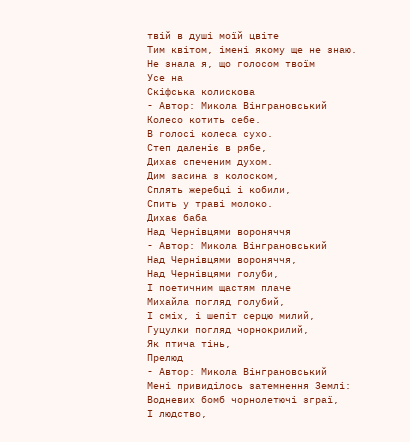твій в душі моїй цвіте
Тим квітом, імені якому ще не знаю.
Не знала я, що голосом твоїм
Усе на
Скіфська колискова
- Автор: Микола Вінграновський
Колесо котить себе.
В голосі колеса сухо.
Степ даленіє в рябе,
Дихає спеченим духом.
Дим засина з колоском,
Сплять жеребці і кобили,
Спить у траві молоко.
Дихає баба
Над Чернівцями вороняччя
- Автор: Микола Вінграновський
Над Чернівцями вороняччя,
Над Чернівцями голуби,
І поетичним щастям плаче
Михайла погляд голубий,
І сміх, і шепіт серцю милий,
Гуцулки погляд чорнокрилий,
Як птича тінь,
Прелюд
- Автор: Микола Вінграновський
Мені привиділось затемнення Землі:
Водневих бомб чорнолетючі зграї,
І людство,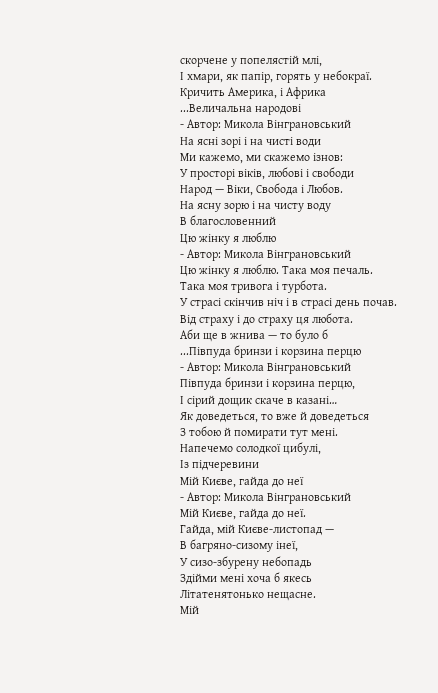скорчене у попелястій млі,
І хмари, як папір, горять у небокраї.
Кричить Америка, і Африка
...Величальна народові
- Автор: Микола Вінграновський
На ясні зорі і на чисті води
Ми кажемо, ми скажемо ізнов:
У просторі віків, любові і свободи
Народ — Віки, Свобода і Любов.
На ясну зорю і на чисту воду
В благословенний
Цю жінку я люблю
- Автор: Микола Вінграновський
Цю жінку я люблю. Така моя печаль.
Така моя тривога і турбота.
У страсі скінчив ніч і в страсі день почав.
Від страху і до страху ця любота.
Аби ще в жнива — то було б
...Півпуда бринзи і корзина перцю
- Автор: Микола Вінграновський
Півпуда бринзи і корзина перцю,
І сірий дощик скаче в казані…
Як доведеться, то вже й доведеться
З тобою й помирати тут мені.
Напечемо солодкої цибулі,
Із підчеревини
Мій Києве, гайда до неї
- Автор: Микола Вінграновський
Мій Києве, гайда до неї.
Гайда, мій Києве-листопад —
В багряно-сизому інеї,
У сизо-збурену небопадь
Здійми мені хоча б якесь
Літатенятонько нещасне.
Мій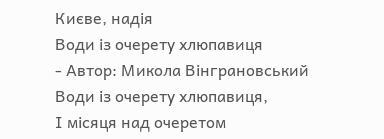Києве, надія
Води із очерету хлюпавиця
- Автор: Микола Вінграновський
Води із очерету хлюпавиця,
І місяця над очеретом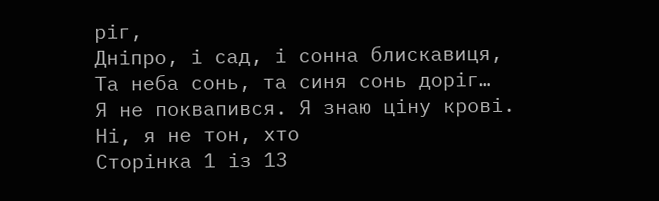ріг,
Дніпро, і сад, і сонна блискавиця,
Та неба сонь, та синя сонь доріг…
Я не поквапився. Я знаю ціну крові.
Ні, я не тон, хто
Сторінка 1 із 13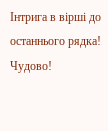Інтрига в вірші до останнього рядка! Чудово!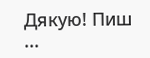Дякую! Пиш ...